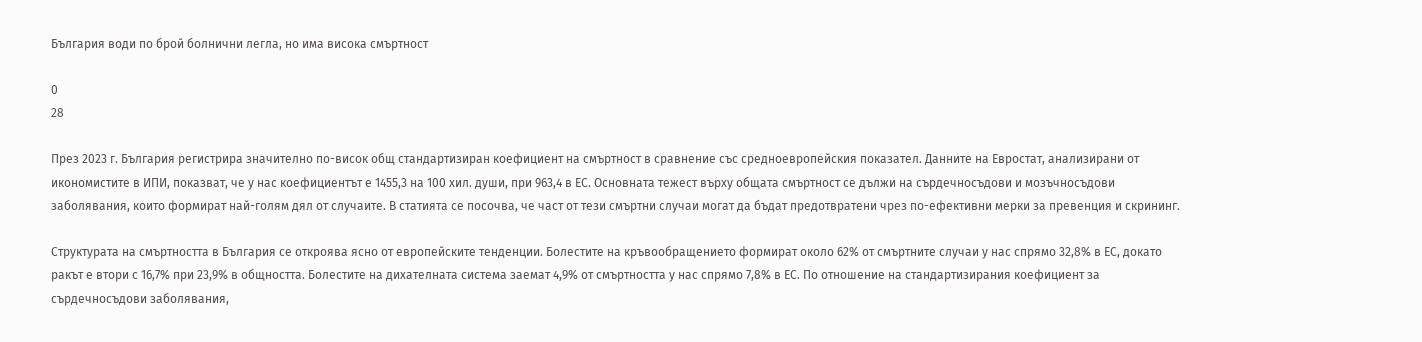България води по брой болнични легла, но има висока смъртност

0
28

През 2023 г. България регистрира значително по-висок общ стандартизиран коефициент на смъртност в сравнение със средноевропейския показател. Данните на Евростат, анализирани от икономистите в ИПИ, показват, че у нас коефициентът е 1455,3 на 100 хил. души, при 963,4 в ЕС. Основната тежест върху общата смъртност се дължи на сърдечносъдови и мозъчносъдови заболявания, които формират най-голям дял от случаите. В статията се посочва, че част от тези смъртни случаи могат да бъдат предотвратени чрез по-ефективни мерки за превенция и скрининг.

Структурата на смъртността в България се откроява ясно от европейските тенденции. Болестите на кръвообращението формират около 62% от смъртните случаи у нас спрямо 32,8% в ЕС, докато ракът е втори с 16,7% при 23,9% в общността. Болестите на дихателната система заемат 4,9% от смъртността у нас спрямо 7,8% в ЕС. По отношение на стандартизирания коефициент за сърдечносъдови заболявания,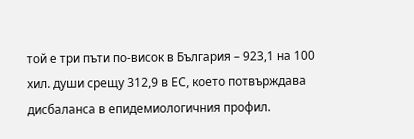той е три пъти по-висок в България – 923,1 на 100 хил. души срещу 312,9 в ЕС, което потвърждава дисбаланса в епидемиологичния профил.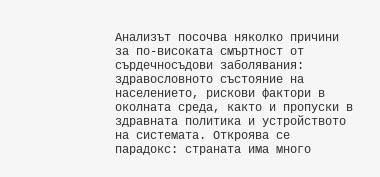Анализът посочва няколко причини за по-високата смъртност от сърдечносъдови заболявания: здравословното състояние на населението, рискови фактори в околната среда, както и пропуски в здравната политика и устройството на системата. Откроява се парадокс: страната има много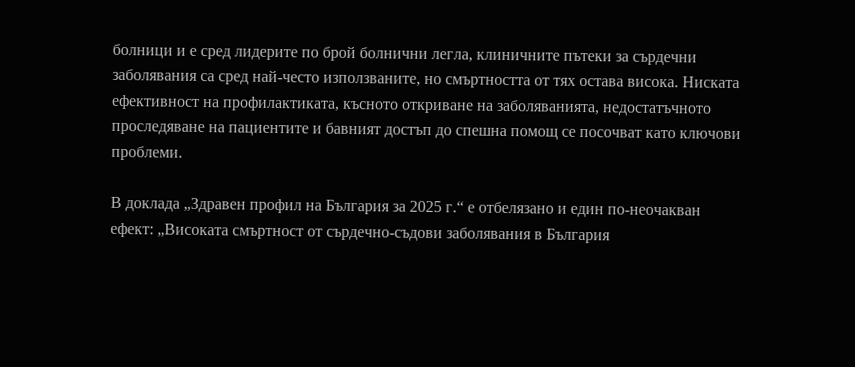болници и е сред лидерите по брой болнични легла, клиничните пътеки за сърдечни заболявания са сред най-често използваните, но смъртността от тях остава висока. Ниската ефективност на профилактиката, късното откриване на заболяванията, недостатъчното проследяване на пациентите и бавният достъп до спешна помощ се посочват като ключови проблеми.

В доклада „Здравен профил на България за 2025 г.“ е отбелязано и един по-неочакван ефект: „Високата смъртност от сърдечно-съдови заболявания в България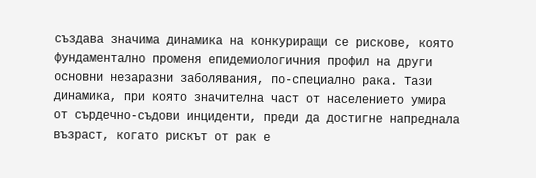създава значима динамика на конкуриращи се рискове, която фундаментално променя епидемиологичния профил на други основни незаразни заболявания, по-специално рака. Тази динамика, при която значителна част от населението умира от сърдечно-съдови инциденти, преди да достигне напреднала възраст, когато рискът от рак е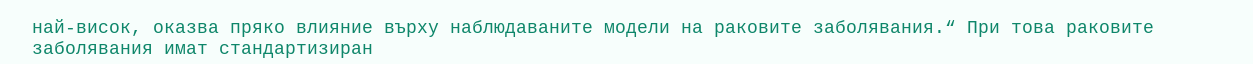най-висок, оказва пряко влияние върху наблюдаваните модели на раковите заболявания.“ При това раковите заболявания имат стандартизиран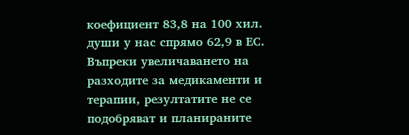коефициент 83,8 на 100 хил. души у нас спрямо 62,9 в ЕС. Въпреки увеличаването на разходите за медикаменти и терапии, резултатите не се подобряват и планираните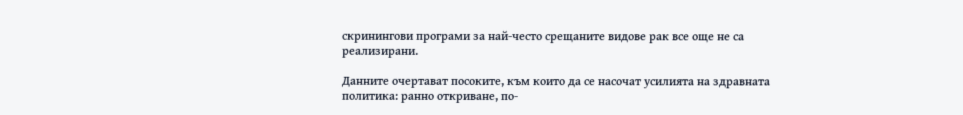скринингови програми за най-често срещаните видове рак все още не са реализирани.

Данните очертават посоките, към които да се насочат усилията на здравната политика: ранно откриване, по-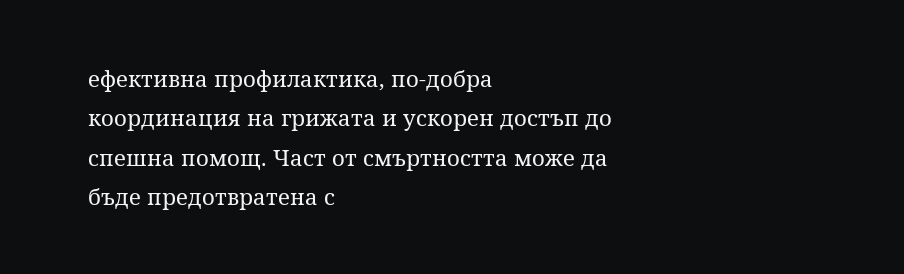ефективна профилактика, по-добра координация на грижата и ускорен достъп до спешна помощ. Част от смъртността може да бъде предотвратена с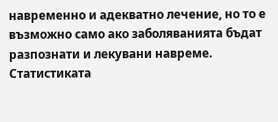навременно и адекватно лечение, но то е възможно само ако заболяванията бъдат разпознати и лекувани навреме. Статистиката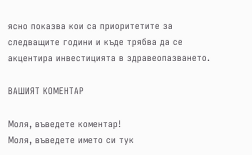ясно показва кои са приоритетите за следващите години и къде трябва да се акцентира инвестицията в здравеопазването.

ВАШИЯТ КОМЕНТАР

Моля, въведете коментар!
Моля, въведете името си тук